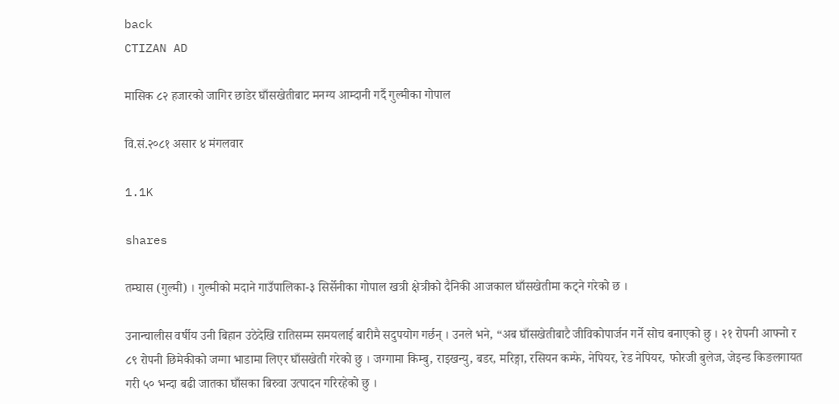back
CTIZAN AD

मासिक ८२ हजारको जागिर छाडेर घाँसखेतीबाट मनग्य आम्दानी गर्दै गुल्मीका गोपाल

वि.सं.२०८१ असार ४ मंगलवार

1.1K

shares

तम्घास (गुल्मी) । गुल्मीको मदाने गाउँपालिका-३ सिर्सेनीका गोपाल खत्री क्षेत्रीको दैनिकी आजकाल घाँसखेतीमा कट्ने गरेको छ ।

उनान्चालीस वर्षीय उनी बिहान उठेदेखि रातिसम्म समयलाई बारीमै सदुपयोग गर्छन् । उनले भने, “अब घाँसखेतीबाटै जीविकोपार्जन गर्ने सोच बनाएको छु । २१ रोपनी आफ्नो र ८९ रोपनी छिमेकीको जग्गा भाडामा लिएर घाँसखेती गरेको छु । जग्गामा किम्बु, राइखन्यु, बडर, मरिङ्गा, रसियन कम्फे, नेपियर, रेड नेपियर, फोरजी बुलेज, जेइन्ड किङलगायत गरी ५० भन्दा बढी जातका घाँसका बिरुवा उत्पादन गरिरहेको छु ।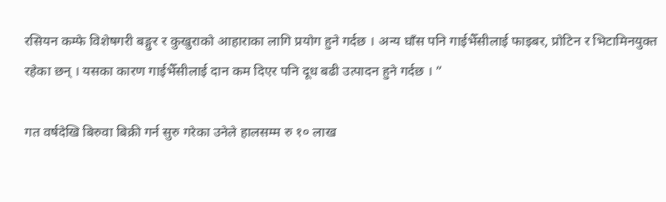रसियन कम्फे विशेषगरी बङ्गुर र कुखुराको आहाराका लागि प्रयोग हुने गर्दछ । अन्य घाँस पनि गाईभैँसीलाई फाइबर, प्रोटिन र भिटामिनयुक्त रहेका छन् । यसका कारण गाईभैँसीलाई दान कम दिएर पनि दूध बढी उत्पादन हुने गर्दछ । ”

गत वर्षदेखि बिरुवा बिक्री गर्न सुरु गरेका उनेले हालसम्म रु १० लाख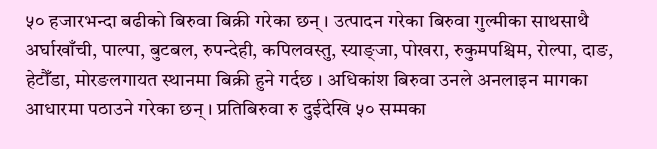५० हजारभन्दा बढीको बिरुवा बिक्री गरेका छन् । उत्पादन गरेका बिरुवा गुल्मीका साथसाथै अर्घाखाँची, पाल्पा, बुटबल, रुपन्देही, कपिलवस्तु, स्याङ्जा, पोखरा, रुकुमपश्चिम, रोल्पा, दाङ, हेटौँडा, मोरङलगायत स्थानमा बिक्री हुने गर्दछ । अधिकांश बिरुवा उनले अनलाइन मागका आधारमा पठाउने गरेका छन् । प्रतिबिरुवा रु दुईदेखि ५० सम्मका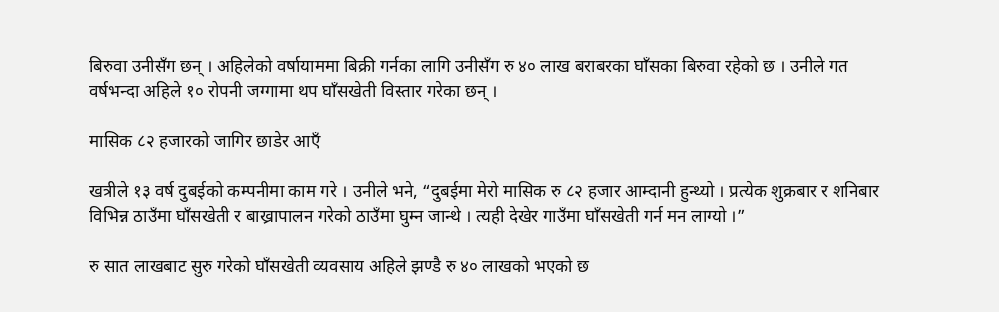बिरुवा उनीसँग छन् । अहिलेको वर्षायाममा बिक्री गर्नका लागि उनीसँग रु ४० लाख बराबरका घाँसका बिरुवा रहेको छ । उनीले गत वर्षभन्दा अहिले १० रोपनी जग्गामा थप घाँसखेती विस्तार गरेका छन् ।

मासिक ८२ हजारको जागिर छाडेर आएँ

खत्रीले १३ वर्ष दुबईको कम्पनीमा काम गरे । उनीले भने, “दुबईमा मेरो मासिक रु ८२ हजार आम्दानी हुन्थ्यो । प्रत्येक शुक्रबार र शनिबार विभिन्न ठाउँमा घाँसखेती र बाख्रापालन गरेको ठाउँमा घुम्न जान्थे । त्यही देखेर गाउँमा घाँसखेती गर्न मन लाग्यो ।”

रु सात लाखबाट सुरु गरेको घाँसखेती व्यवसाय अहिले झण्डै रु ४० लाखको भएको छ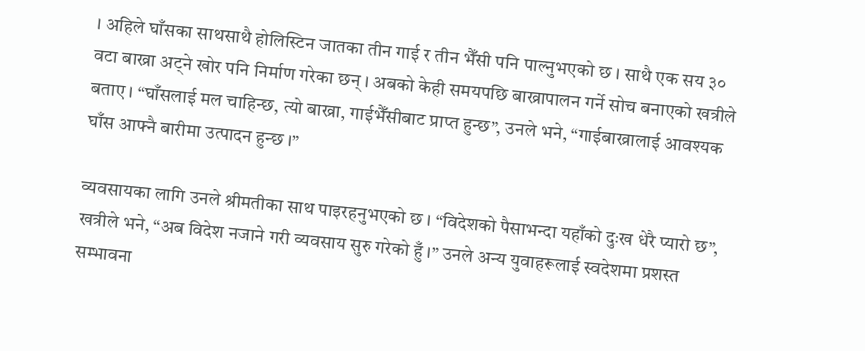। अहिले घाँसका साथसाथै होलिस्टिन जातका तीन गाई र तीन भैँसी पनि पाल्नुभएको छ । साथै एक सय ३० वटा बाख्रा अट्ने खोर पनि निर्माण गरेका छन् । अबको केही समयपछि बाख्रापालन गर्ने सोच बनाएको खत्रीले बताए । “घाँसलाई मल चाहिन्छ, त्यो बाख्रा, गाईभैँसीबाट प्राप्त हुन्छ”, उनले भने, “गाईबाख्रालाई आवश्यक घाँस आफ्नै बारीमा उत्पादन हुन्छ ।”

व्यवसायका लागि उनले श्रीमतीका साथ पाइरहनुभएको छ । “विदेशको पैसाभन्दा यहाँको दुःख धेरै प्यारो छ”, खत्रीले भने, “अब विदेश नजाने गरी व्यवसाय सुरु गरेको हुँ ।” उनले अन्य युवाहरूलाई स्वदेशमा प्रशस्त सम्भावना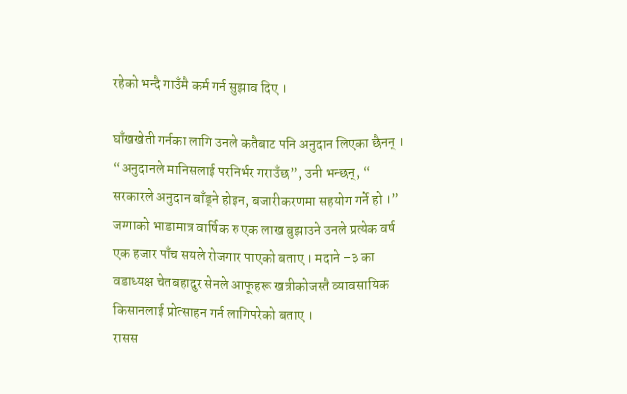रहेको भन्दै गाउँमै कर्म गर्न सुझाव दिए ।

घाँखखेती गर्नका लागि उनले कतैबाट पनि अनुदान लिएका छैनन् । “अनुदानले मानिसलाई परनिर्भर गराउँछ”, उनी भन्छन्, “ सरकारले अनुदान बाँड्ने होइन, बजारीकरणमा सहयोग गर्ने हो ।” जग्गाको भाडामात्र वार्षिक रु एक लाख बुझाउने उनले प्रत्येक वर्ष एक हजार पाँच सयले रोजगार पाएको बताए । मदाने –३ का वडाध्यक्ष चेतबहादुर सेनले आफूहरू खत्रीकोजस्तै व्यावसायिक किसानलाई प्रोत्साहन गर्न लागिपरेको बताए ।
रासस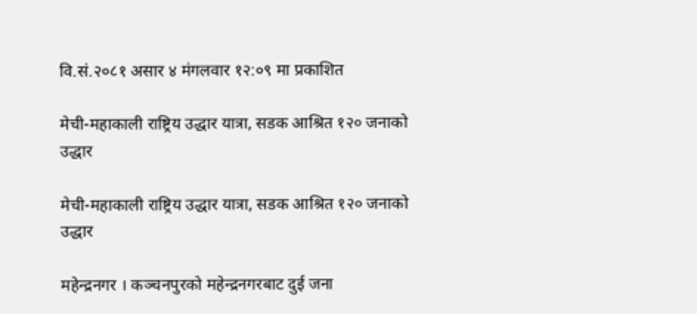वि.सं.२०८१ असार ४ मंगलवार १२:०९ मा प्रकाशित

मेची-महाकाली राष्ट्रिय उद्धार यात्रा, सडक आश्रित १२० जनाको उद्धार

मेची-महाकाली राष्ट्रिय उद्धार यात्रा, सडक आश्रित १२० जनाको उद्धार

महेन्द्रनगर । कञ्चनपुरको महेन्द्रनगरबाट दुई जना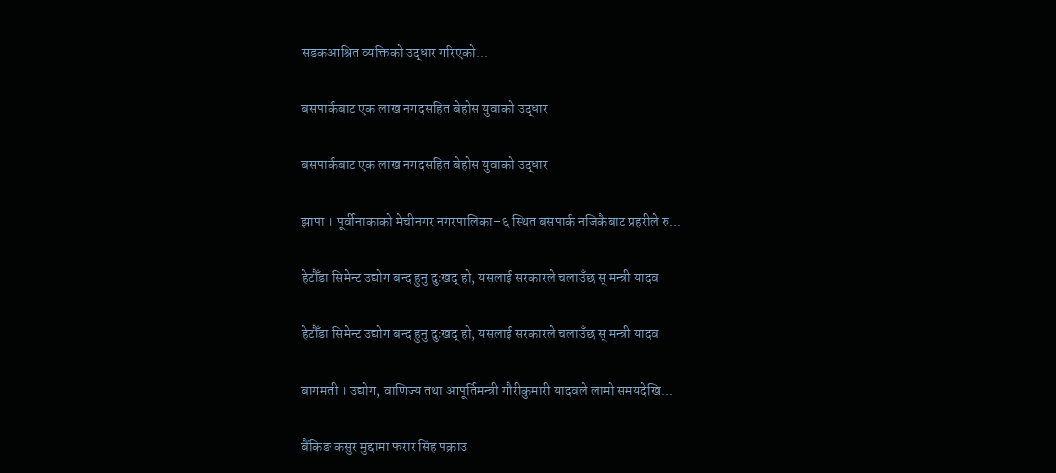सडकआश्रित व्यक्तिको उद्धार गरिएको...

बसपार्कबाट एक लाख नगदसहित बेहोस युवाको उद्धार

बसपार्कबाट एक लाख नगदसहित बेहोस युवाको उद्धार

झापा । पूर्वीनाकाको मेचीनगर नगरपालिका–६ स्थित बसपार्क नजिकैबाट प्रहरीले रु...

हेटौँडा सिमेन्ट उद्योग बन्द हुनु दुःखद् हो, यसलाई सरकारले चलाउँछ स् मन्त्री यादव

हेटौँडा सिमेन्ट उद्योग बन्द हुनु दुःखद् हो, यसलाई सरकारले चलाउँछ स् मन्त्री यादव

बागमती । उद्योग, वाणिज्य तथा आपूर्तिमन्त्री गौरीकुमारी यादवले लामो समयदेखि...

बैंकिङ कसुर मुद्दामा फरार सिंह पक्राउ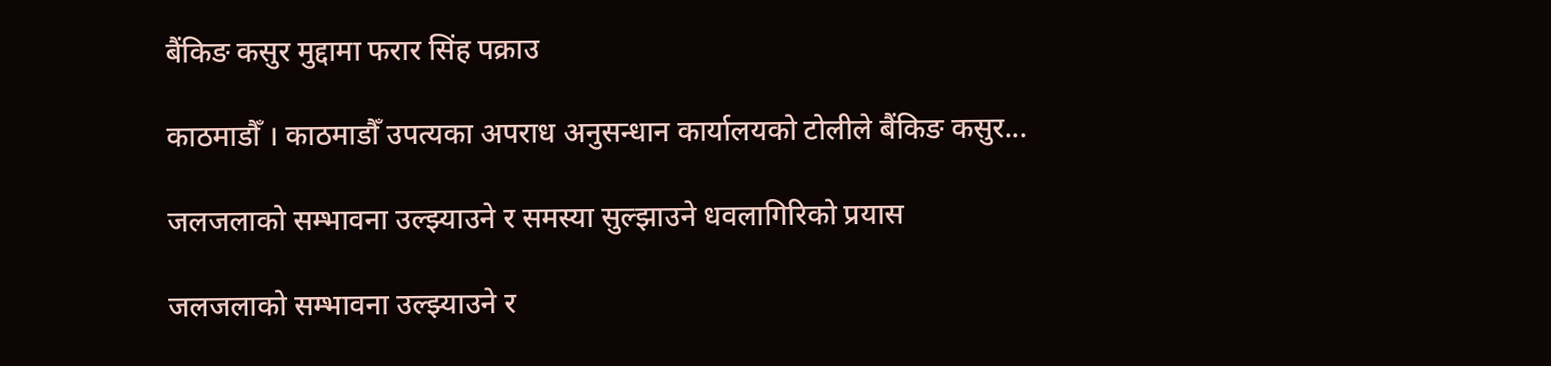बैंकिङ कसुर मुद्दामा फरार सिंह पक्राउ

काठमाडौँ । काठमाडौँ उपत्यका अपराध अनुसन्धान कार्यालयको टोलीले बैंकिङ कसुर...

जलजलाको सम्भावना उल्झ्याउने र समस्या सुल्झाउने धवलागिरिको प्रयास

जलजलाको सम्भावना उल्झ्याउने र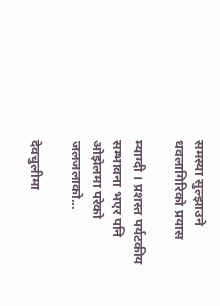समस्या सुल्झाउने धवलागिरिको प्रयास

म्याग्दी । प्रशस्त पर्यटकीय सम्भावना भएर पनि ओझेलमा परेको जलजलाको...

देवचुलीमा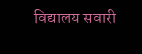विद्यालय सवारी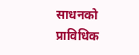साधनको प्राविधिक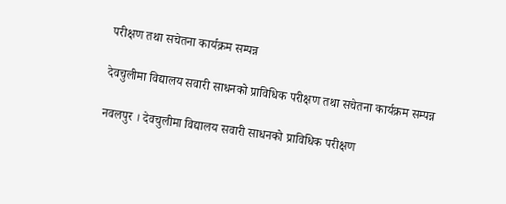परीक्षण तथा सचेतना कार्यक्रम सम्पन्न

देवचुलीमा विद्यालय सवारी साधनको प्राविधिक परीक्षण तथा सचेतना कार्यक्रम सम्पन्न

नवलपुर । देवचुलीमा विद्यालय सवारी साधनको प्राविधिक परीक्षण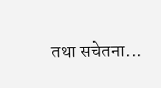तथा सचेतना...